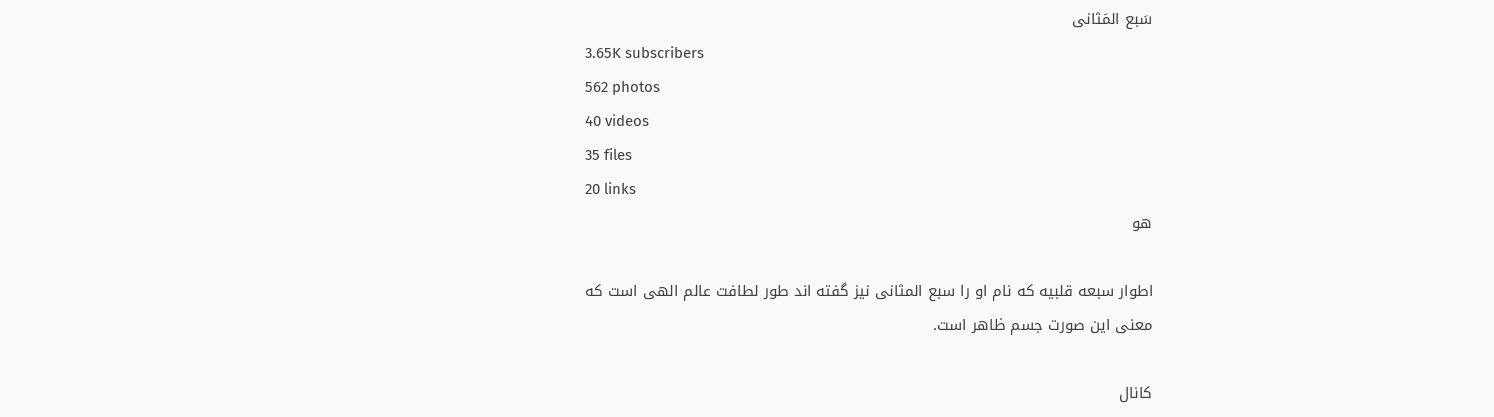سَبع المَثانی
3.65K subscribers
562 photos
40 videos
35 files
20 links
هو

اطوار سبعه قلبیه که نام او را سبع المثانی نیز گفته اند طور لطافت عالم الهی است که معنی این صورت جسم ظاهر است.

کانال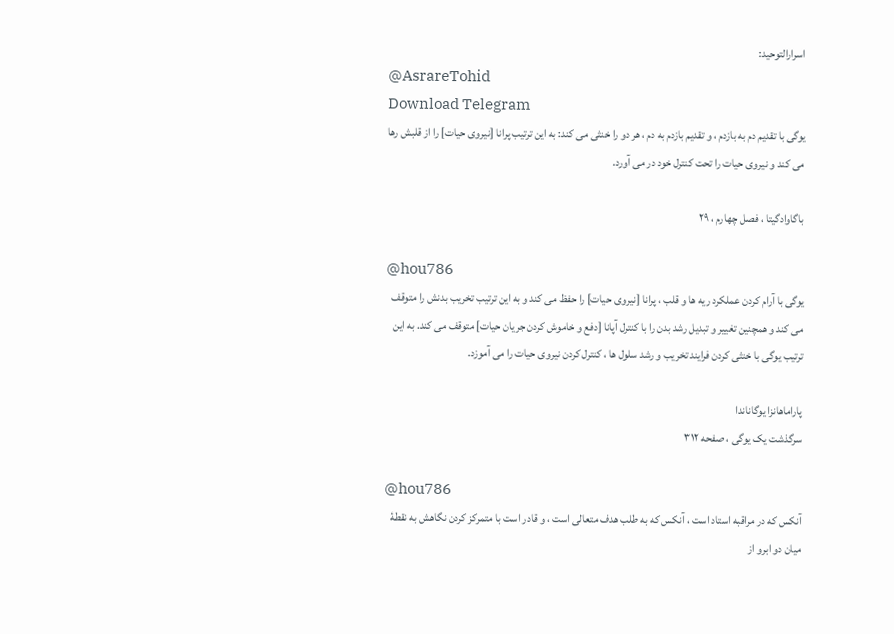اسرارالتوحید:
@AsrareTohid
Download Telegram
یوگی با تقدیم دم به بازدم ، و تقدیم بازدم به دم ، هر دو را خنثی می کند: به این ترتیب پرانا [نیروی حیات] را از قلبش رها می کند و نیروی حیات را تحت کنترل خود در می آورد.

باگاوادگیتا ، فصل چهارم ، ۲۹

@hou786
یوگی با آرام کردن عملکرد ریه ها و قلب ، پرانا [نیروی حیات] را حفظ می کند و به این ترتیب تخریب بدنش را متوقف می کند و همچنین تغییر و تبدیل رشد بدن را با کنترل آپانا [دفع و خاموش کردن جریان حیات] متوقف می کند. به این ترتیب یوگی با خنثی کردن فرایند تخریب و رشد سلول ها ، کنترل کردن نیروی حیات را می آموزد.

پاراماهانزا یوگاناندا
سرگذشت یک یوگی ، صفحه ۳۱۲

@hou786
آنکس که در مراقبه استاد است ، آنکس که به طلب هدف متعالی است ، و قادر است با متمرکز کردن نگاهش به نقطهٔ میان دو ابرو از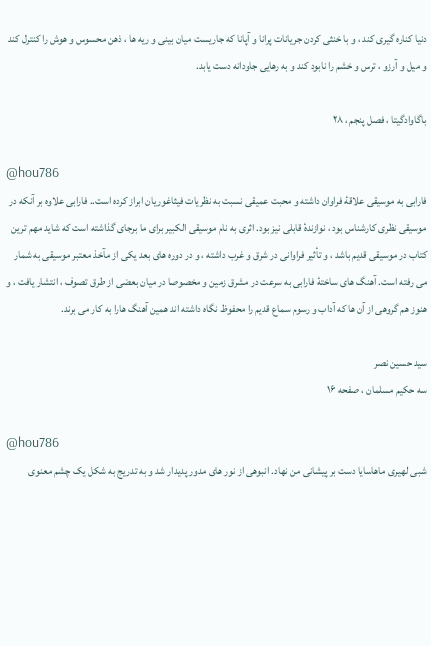دنیا کناره گیری کند ، و با خنثی کردن جریانات پرانا و آپانا که جاریست میان بینی و ریه ها ، ذهن محسوس و هوش را کنترل کند و میل و آرزو ، ترس و خشم را نابود کند و به رهایی جاودانه دست یابد.

باگاوادگیتا ، فصل پنجم ، ۲۸

@hou786
فارابی به موسیقی علاقهٔ فراوان داشته و محبت عمیقی نسبت به نظریات فیثاغوریان ابراز کرده است.. فارابی علاوه بر آنکه در موسیقی نظری کارشناس بود ، نوازندهٔ قابلی نیز بود. اثری به نام موسیقی الکبیر برای ما برجای گذاشته است که شاید مهم ترین کتاب در موسیقی قدیم باشد ، و تأثیر فراوانی در شرق و غرب داشته ، و در دوره های بعد یکی از مآخذ معتبر موسیقی به شمار می رفته است. آهنگ های ساختهٔ فارابی به سرعت در مشرق زمین و مخصوصا در میان بعضی از طرق تصوف ، انتشار یافت ، و هنوز هم گروهی از آن ها که آداب و رسوم سماع قدیم را محفوظ نگاه داشته اند همین آهنگ هارا به کار می برند.

سید حسین نصر
سه حکیم مسلمان ، صفحه ۱۶

@hou786
شبی لهیری ماهاسایا دست بر پیشانی من نهاد. انبوهی از نور های مدور پدیدار شد و به تدریج به شکل یک چشم معنوی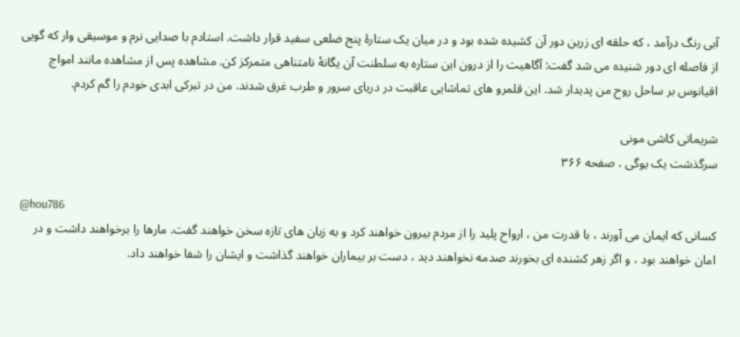آبی رنگ درآمد ، که حلقه ای زرین دور آن کشیده شده بود و در میان یک ستارهٔ پنج ضلعی سفید قرار داشت. استادم با صدایی نرم و موسیقی وار که گویی از فاصله ای دور شنیده می شد گفت: آگاهیت را از درون این ستاره به سلطنت آن یگانهٔ نامتناهی متمرکز کن. مشاهده پس از مشاهده مانند امواج اقیانوس بر ساحل روح من پدیدار شد. این قلمرو های تماشایی عاقبت در دریای سرور و طرب غرق شدند. من در تبرکی ابدی خودم را گم کردم.

شریماتی کاشی مونی
سرگذشت یک یوگی ، صفحه ۳۶۶

@hou786
کسانی که ایمان می آورند ، با قدرت من ، ارواح پلید را از مردم بیرون خواهند کرد و به زبان های تازه سخن خواهند گفت. مارها را برخواهند داشت و در امان خواهند بود ، و اگر زهر کشنده ای بخورند صدمه نخواهند دید ، دست بر بیماران خواهند گذاشت و ایشان را شفا خواهند داد.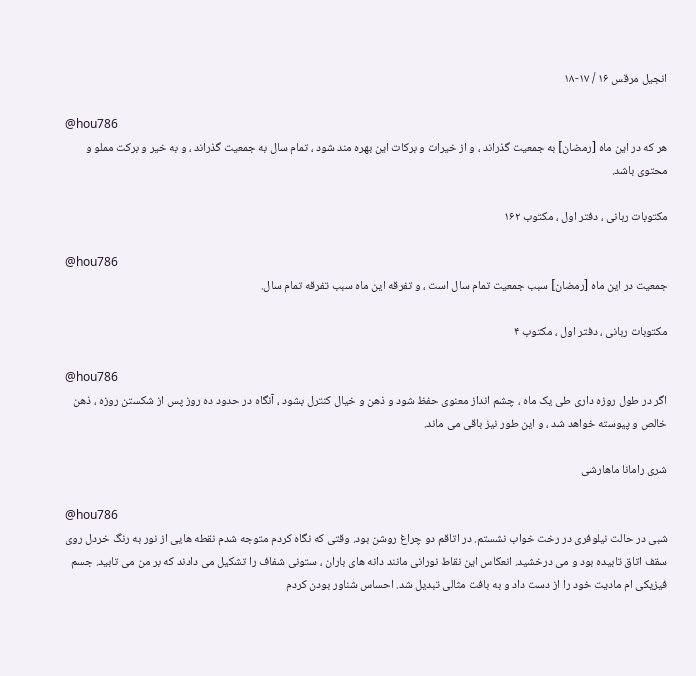انجیل مرقس ۱۶ / ۱۷-۱۸

@hou786
هر که در این ماه [رمضان] به جمعیت گذراند ، و از خیرات و برکات این بهره مند شود ، تمام سال به جمعیت گذراند ، و به خیر و برکت مملو و محتوی باشد.

مکتوبات ربانی ، دفتر اول ، مکتوب ۱۶۲

@hou786
جمعیت در این ماه [رمضان‌] سبب جمعیت تمام سال است ، و تفرقه این ماه سبب تفرقه تمام سال.

مکتوبات ربانی ، دفتر اول ، مکتوب ۴

@hou786
اگر در طول روزه داری طی یک ماه ، چشم انداز معنوی حفظ شود و ذهن و خیال کنترل بشود ، آنگاه در حدود ده روز پس از شکستن روزه ، ذهن خالص و پیوسته خواهد شد ، و این طور نیز باقی می ماند.

شری رامانا ماهارشی

@hou786
شبی در حالت نیلوفری در رخت خواب نشستم. در اتاقم دو چراغ روشن بود. وقتی که نگاه کردم متوجه شدم نقطه هایی از نور به رنگ خردل روی سقف اتاق تابیده بود و می درخشید. انعکاس این نقاط نورانی مانند دانه های باران‌ ، ستونی شفاف را تشکیل می دادند که بر من می تابید. جسم فیزیکی ام مادیت خود را از دست داد و به بافت مثالی تبدیل شد. احساس شناور بودن کردم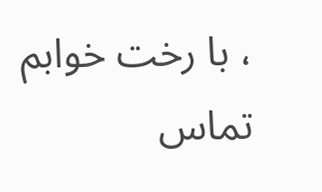، با رخت خوابم تماس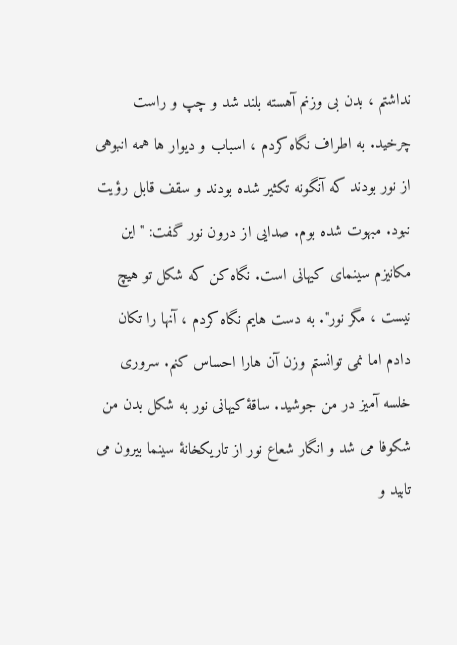نداشتم ، بدن بی وزنم آهسته بلند شد و چپ و راست چرخید. به اطراف نگاه کردم ، اسباب و دیوار ها همه انبوهی از نور بودند که آنگونه تکثیر شده بودند و سقف قابل رؤیت نبود. مبهوت شده بوم. صدایی از درون نور گفت: "این مکانیزم سینمای کیهانی است. نگاه کن که شکل تو هیچ نیست ، مگر نور". به دست هایم نگاه کردم ، آنها را تکان دادم اما نمی توانستم وزن آن هارا احساس کنم. سروری خلسه آمیز در من جوشید. ساقهٔ کیهانی نور به شکل بدن من شکوفا می شد و انگار شعاع نور از تاریکخانهٔ سینما بیرون می تابید و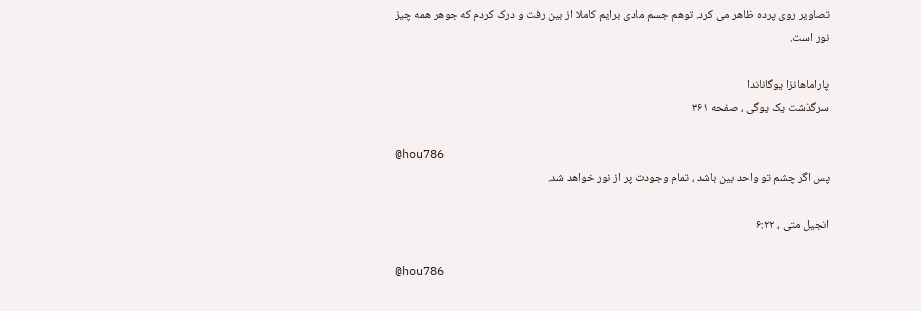تصاویر روی پرده ظاهر می کرد. توهم جسم مادی برایم کاملا از بین رفت و درک کردم که جوهر همه چیز نور است.

پاراماهانزا یوگاناندا
سرگذشت یک یوگی ، صفحه ۳۶۱

@hou786
پس اگر چشم تو واحد بین باشد ، تمام وجودت پر از نور خواهد شد.

انجیل متی ، ۶:۲۲

@hou786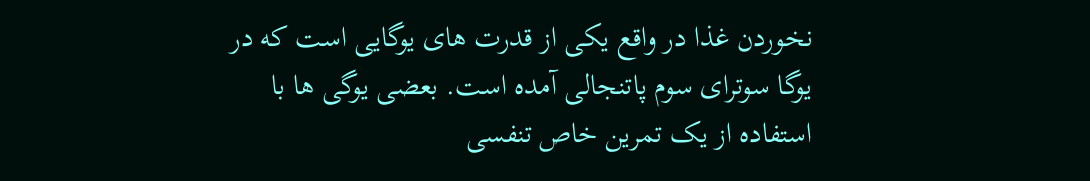نخوردن غذا در واقع یکی از قدرت های یوگایی است که در یوگا سوترای سوم پاتنجالی آمده است. بعضی یوگی ها با استفاده از یک تمرین خاص تنفسی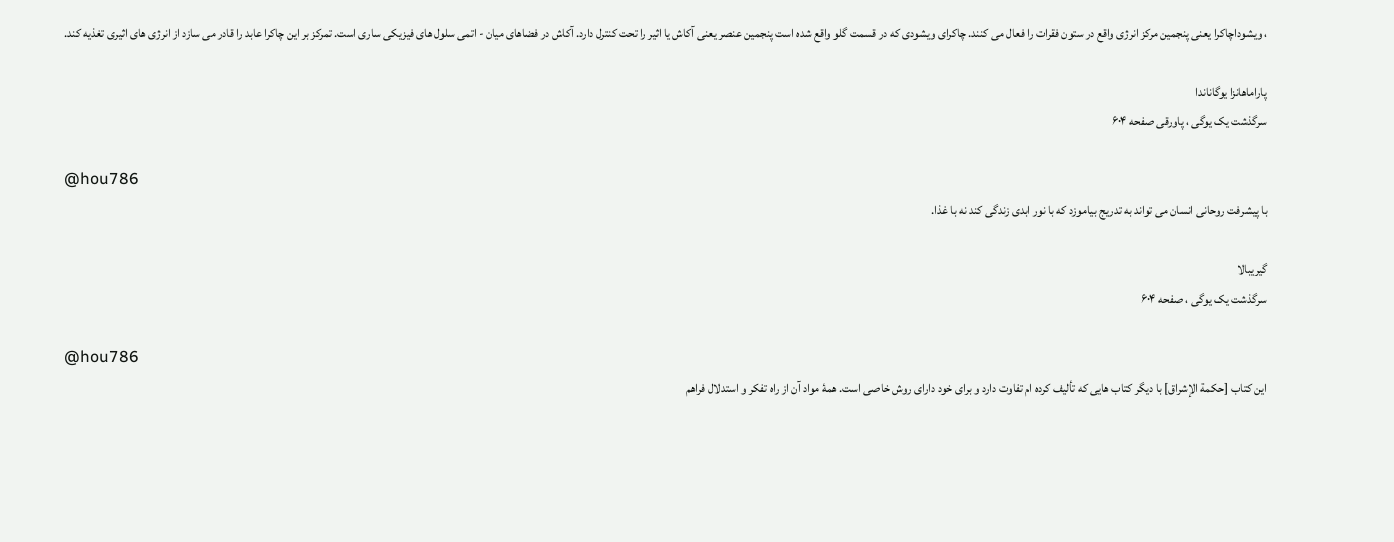، ویشوداچاکرا یعنی پنجمین مرکز انرژی واقع در ستون فقرات را فعال می کنند. چاکرای ویشودی که در قسمت گلو واقع شده است پنجمین عنصر یعنی آکاش یا اثیر را تحت کنترل دارد. آکاش در فضاهای میان - اتمی سلول های فیزیکی ساری است. تمرکز بر این چاکرا عابد را قادر می سازد از انرژی های اثیری تغذیه کند.

پاراماهانزا یوگاناندا
سرگذشت یک یوگی ، پاورقی صفحه ۶۰۴

@hou786
با پیشرفت روحانی انسان می تواند به تدریج بیاموزد که با نور ابدی زندگی کند نه با غذا.

گیریبالا
سرگذشت یک یوگی ، صفحه ۶۰۴

@hou786
این کتاب [حکمة الإشراق] با دیگر کتاب هایی که تألیف کرده ام تفاوت دارد و برای خود دارای روش خاصی است. همهٔ مواد آن از راه تفکر و استدلال فراهم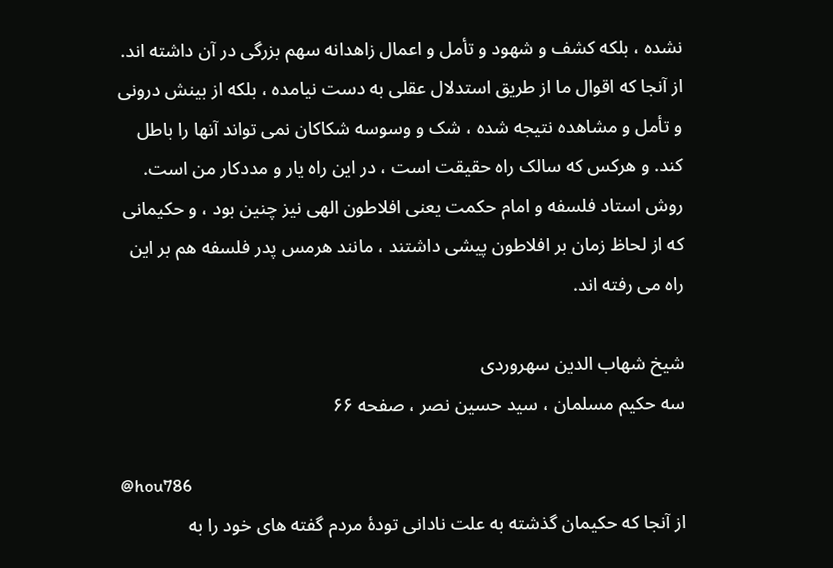نشده ، بلکه کشف و شهود و تأمل و اعمال زاهدانه سهم بزرگی در آن داشته اند. از آنجا که اقوال ما از طریق استدلال عقلی به دست نیامده ، بلکه از بینش درونی و تأمل و مشاهده نتیجه شده ، شک و وسوسه شکاکان نمی تواند آنها را باطل کند. و هرکس که سالک راه حقیقت است ، در این راه یار و مددکار من است. روش استاد فلسفه و امام حکمت یعنی افلاطون الهی نیز چنین بود ، و حکیمانی که از لحاظ زمان بر افلاطون پیشی داشتند ، مانند هرمس پدر فلسفه هم بر این راه می رفته اند.

شیخ شهاب الدین سهروردی
سه حکیم مسلمان ، سید حسین نصر ، صفحه ۶۶

@hou786
از آنجا که حکیمان گذشته به علت نادانی تودهٔ مردم گفته های خود را به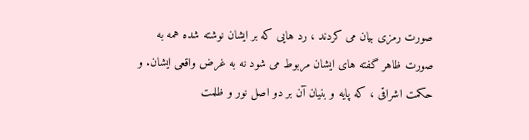صورت رمزی بیان می کردند ، رد هایی که بر ایشان نوشته شده همه به صورت ظاهر گفته های ایشان مربوط می شود نه به غرض واقعی ایشان. و حکمت اشراقی ، که پایه و بنیان آن بر دو اصل نور و ظلمت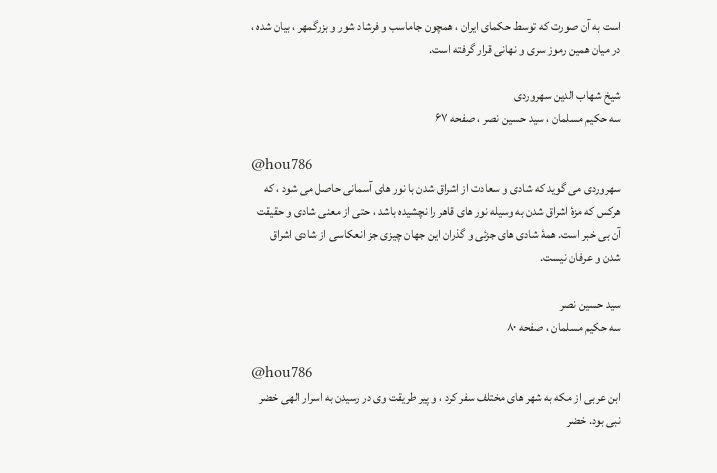است به آن صورت که توسط حکمای ایران ، همچون جاماسب و فرشاد شور و بزرگمهر ، بیان شده ، در میان همین رموز سری و نهانی قرار گرفته است.

شیخ شهاب الدین سهروردی
سه حکیم مسلمان ، سید حسین نصر ، صفحه ۶۷

@hou786
سهروردی می گوید که شادی و سعادت از اشراق شدن با نور های آسمانی حاصل می شود ، که هرکس که مزهٔ اشراق شدن به وسیله نور های قاهر را نچشیده باشد ، حتی از معنی شادی و حقیقت آن بی خبر است. همهٔ شادی های جزئی و گذران این جهان چیزی جز انعکاسی از شادی اشراق شدن و عرفان نیست.

سید حسین نصر
سه حکیم مسلمان ، صفحه ۸۰

@hou786
ابن عربی از مکه به شهر های مختلف سفر کرد ، و پیر طریقت وی در رسیدن به اسرار الهی خضر نبی بود. خضر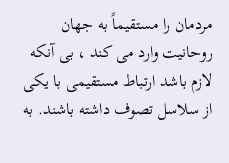مردمان را مستقیماً به جهان روحانیت وارد می کند ، بی آنکه لازم باشد ارتباط مستقیمی با یکی از سلاسل تصوف داشته باشند. به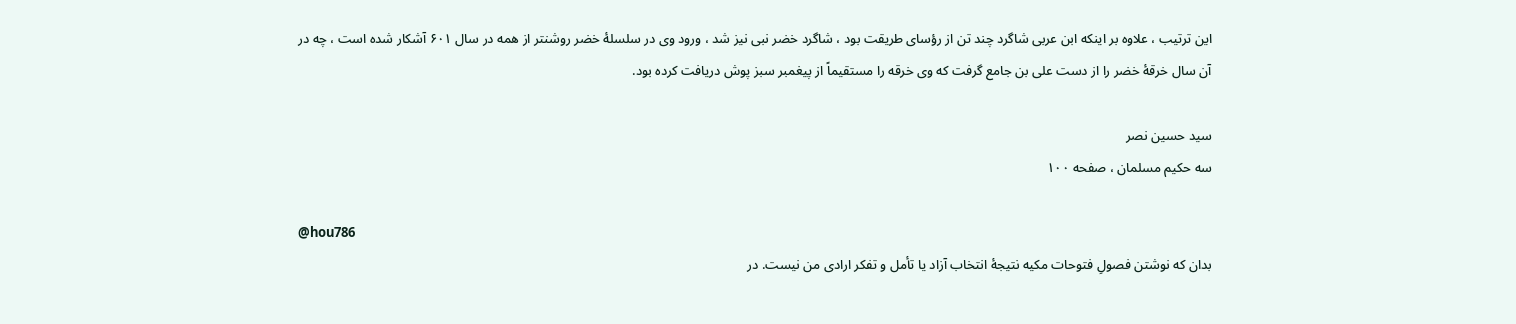این ترتیب ، علاوه بر اینکه ابن عربی شاگرد چند تن از رؤسای طریقت بود ، شاگرد خضر نبی نیز شد ، ورود وی در سلسلهٔ خضر روشنتر از همه در سال ۶۰۱ آشکار شده است ، چه در آن سال خرقهٔ خضر را از دست علی بن جامع گرفت که وی خرقه را مستقیماً از پیغمبر سبز پوش دریافت کرده بود.

سید حسین نصر
سه حکیم مسلمان ، صفحه ۱۰۰

@hou786
بدان که نوشتن فصولِ فتوحات مکیه نتیجهٔ انتخاب آزاد یا تأمل و تفکر ارادی من نیست. در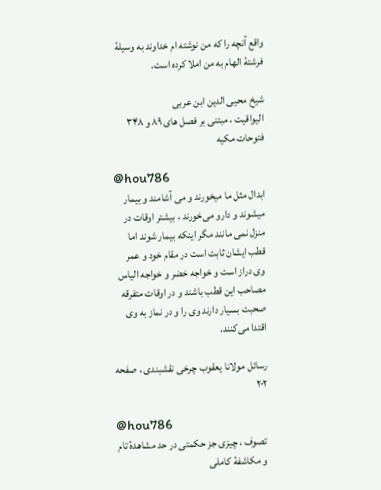واقع آنچه را که من نوشته ام خداوند به وسیلهٔ فرشتهٔ الهام به من املا کرده است.

شیخ محیی الدین ابن عربی
الیواقیت ، مبتنی بر فصل های ۸۹ و ۳۴۸ فتوحات مکیه

@hou786
ابدال مثل ما میخورند و می آشامند و بیمار میشوند و دارو می‌خورند ، بیشتر اوقات در منزل نمی مانند مگر اینکه بیمار شوند اما قطب ایشان ثابت است در مقام خود و عمر وی دراز است و خواجه خضر و خواجه الیاس مصاحب این قطب باشند و در اوقات متفرقه صحبت بسیار دارند وی را و در نماز به وی اقتدا می‌کنند.

رسائل مولانا یعقوب چرخی نقشبندی ، صفحه ۲۰۲

@hou786
تصوف ، چیزی جز حکمتی در حد مشاهدهٔ تام و مکاشفهٔ کاملی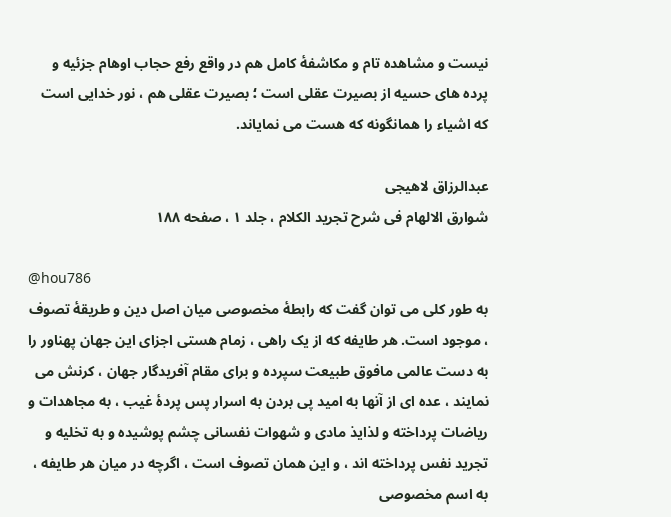نیست و مشاهده تام و مکاشفهٔ کامل هم در واقع رفع حجاب اوهام جزئیه و پرده های حسیه از بصیرت عقلی است ؛ بصیرت عقلی هم ، نور خدایی است که اشیاء را همانگونه که هست می نمایاند.

عبدالرزاق لاهیجی
شوارق الالهام فی شرح تجرید الکلام ، جلد ۱ ، صفحه ۱۸۸

@hou786
به طور کلی می توان گفت که رابطهٔ مخصوصی میان اصل دین و طریقهٔ تصوف ، موجود است. هر طایفه که از یک راهی ، زمام هستی اجزای این جهان پهناور را به دست عالمی مافوق طبیعت سپرده و برای مقام آفریدگار جهان ، کرنش می نمایند ، عده ای از آنها به امید پی بردن به اسرار پس پردهٔ غیب ، به مجاهدات و ریاضات پرداخته و لذایذ مادی و شهوات نفسانی چشم پوشیده و به تخلیه و تجرید نفس پرداخته اند ، و این همان تصوف است ، اگرچه در میان هر طایفه ، به اسم مخصوصی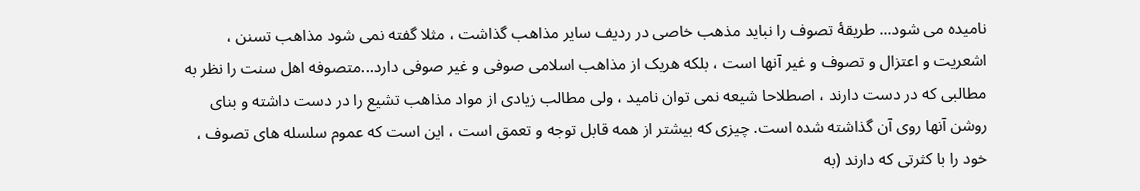نامیده می شود... طریقهٔ تصوف را نباید مذهب خاصی در ردیف سایر مذاهب گذاشت ، مثلا گفته نمی شود مذاهب تسنن ، اشعریت و اعتزال و تصوف و غیر آنها است ، بلکه هریک از مذاهب اسلامی صوفی و غیر صوفی دارد...متصوفه اهل سنت را نظر به مطالبی که در دست دارند ، اصطلاحا شیعه نمی توان نامید ، ولی مطالب زیادی از مواد مذاهب تشیع را در دست داشته و بنای روشن آنها روی آن گذاشته شده است. چیزی که بیشتر از همه قابل توجه و تعمق است ، این است که عموم سلسله های تصوف ، خود را با کثرتی که دارند (به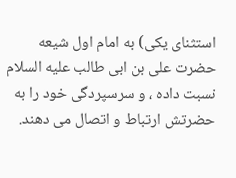استثنای یکی) به امام اول شیعه حضرت علی بن ابی طالب علیه السلام نسبت داده ، و سرسپردگی خود را به حضرتش ارتباط و اتصال می دهند.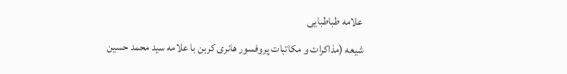علامه طباطبایی
شیعه (مذاکرات و مکاتبات پروفسور هانری کربن با علامه سید محمد حسین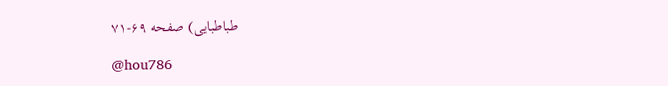طباطبایی) صفحه ۶۹-۷۱

@hou786